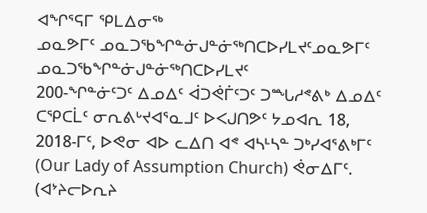ᐊᖏᕐᕋᒥ ᕿᒪᐃᓂᖅ
ᓄᓇᕗᒥᑦ ᓄᓇᑐᖃᖏᓐᓃᒍᓐᓃᖅᑎᑕᐅᓯᒪᔪᑦᓄᓇᕗᒥᑦ ᓄᓇᑐᖃᖏᓐᓃᒍᓐᓃᖅᑎᑕᐅᓯᒪᔪᑦ
200-ᖏᓐᓃᑦᑐᑦ ᐃᓄᐃᑦ ᐋᑐᕚᒦᑦᑐᑦ ᑐᙵᓱᕝᕕᒃ ᐃᓄᐃᑦ ᑕᕿᑕᒫᑦ ᓂᕆᕕᒡᔪᐊᕐᓇᒧᑦ ᐅᐸᒍᑎᕗᑦ ᔭᓄᐊᕆ 18, 2018-ᒥᑦ, ᐅᕙᓂ ᐊᐅ ᓚᐃᑎ ᐊᕝ ᐊᓴᒻᓴᓐ ᑐᒃᓯᐊᕐᕕᒃᒥᑦ (Our Lady of Assumption Church) ᕚᓂᐃᒥᑦ. (ᐊᔾᔨᓕᐅᕆᔨ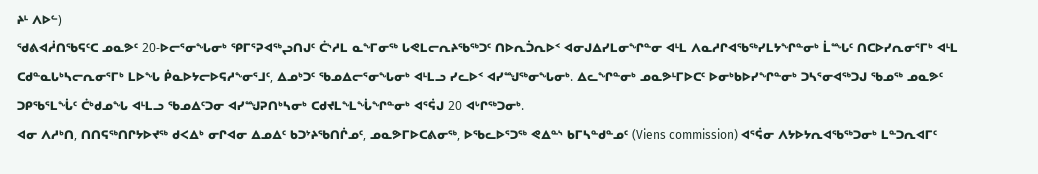ᔨᒻ ᐱᐅᓪ)
ᖁᕕᐊᓲᑎᖃᕋᑦᑕ ᓄᓇᕗᑦ 20-ᐅᓕᕐᓂᖓᓂᒃ ᕿᒥᕐᕈᐊᖅᖢᑎᒍᑦ ᑖᔅᓱᒪ ᓇᖕᒥᓂᖅ ᒐᕙᒪᓕᕆᔨᖃᖅᑐᑦ ᑎᐅᕆᑑᕆᐅᑉ ᐊᓂᒍᐃᓯᒪᓂᖏᓐᓂ ᐊᒻᒪ ᐱᓇᓱᒋᐊᖃᖅᓯᒪᔭᖏᓐᓂᒃ ᒫᙵᑦ ᑎᑕᐅᓯᕆᓂᕐᒥᒃ ᐊᒻᒪ ᑕᑯᓐᓇᒐᒃᓴᓕᕆᓂᕐᒥᒃ ᒪᐅᖓ ᑮᓇᐅᔭᓕᐅᕋᓱᖕᓂᕐᒧᑦ, ᐃᓄᒃᑐᑦ ᖃᓄᐃᓕᕐᓂᖓᓂᒃ ᐊᒻᒪᓗ ᓯᓚᐅᑉ ᐊᓯᙳᖅᓂᖓᓂᒃ. ᐃᓚᖏᓐᓂᒃ ᓄᓇᕗᒻᒥᐅᑕᑦ ᐅᓂᒃᑲᐅᓯᖏᓐᓂᒃ ᑐᓴᕐᓂᐊᖅᑐᒍ ᖃᓄᖅ ᓄᓇᕗᑦ ᑐᑭᖃᕐᒪᖔᑦ ᑖᒃᑯᓄᖓ ᐊᒻᒪᓗ ᖃᓄᐃᑦᑐᓂ ᐊᓯᙳᕈᑎᒃᓴᓂᒃ ᑕᑯᔪᒪᖕᒪᖔᖏᓐᓂᒃ ᐊᕐᕌᒍ 20 ᐊᒡᒋᖅᑐᓂᒃ.
ᐊᓂ ᐱᓱᒃᑎ, ᑎᑎᕋᖅᑎᒋᔭᐅᔪᖅ ᑯᐸᐃᒃ ᓂᒋᐊᓂ ᐃᓄᐃᑦ ᑲᑐᔾᔨᖃᑎᒌᓄᑦ, ᓄᓇᕗᒥᐅᑕᕕᓂᖅ, ᐅᖃᓚᐅᕐᑐᖅ ᕙᐃᓐᔅ ᑲᒥᓴᓐᑯᓐᓄᑦ (Viens commission) ᐊᕐᕌᓂ ᐱᔭᐅᔭᕆᐊᖃᖅᑐᓂᒃ ᒪᓐᑐᕆᐊᒥᑦ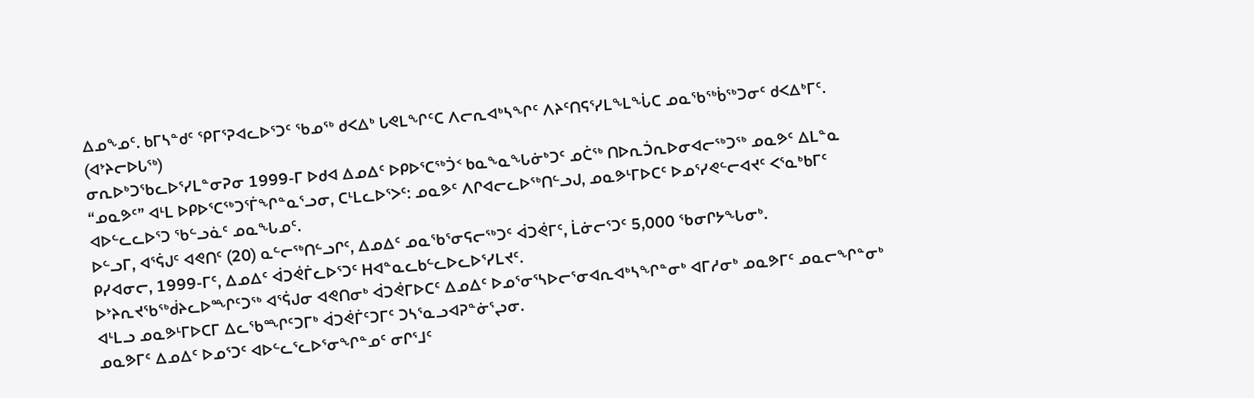ᐃᓄᖕᓄᑦ. ᑲᒥᓴᓐᑯᑦ ᕿᒥᕐᕈᐊᓚᐅᕐᑐᑦ ᖃᓄᖅ ᑯᐸᐃᒃ ᒐᕙᒪᖏᑦᑕ ᐱᓕᕆᐊᒃᓴᖏᑦ ᐱᔨᑦᑎᕋᕐᓯᒪᖕᒪᖔᑕ ᓄᓇᖃᖅᑳᖅᑐᓂᑦ ᑯᐸᐃᒃᒥᑦ. (ᐊᔾᔨᓕᐅᒐᖅ)
ᓂᕆᐅᒃᑐᖃᓚᐅᕐᓯᒪᓐᓂᕈᓂ 1999-ᒥ ᐅᑯᐊ ᐃᓄᐃᑦ ᐅᑭᐅᕐᑕᖅᑑᑉ ᑲᓇᖕᓇᖓᓃᒃᑐᑦ ᓄᑖᖅ ᑎᐅᕆᑑᕆᐅᓂᐊᓕᖅᑐᖅ ᓄᓇᕗᑦ ᐃᒪᓐᓇ “ᓄᓇᕗᑦ” ᐊᒻᒪ ᐅᑭᐅᕐᑕᖅᑐᕐᒦᖏᓐᓇᕐᓗᓂ, ᑕᒻᒪᓚᐅᕐᐳᑦ: ᓄᓇᕗᑦ ᐱᒋᐊᓕᓚᐅᖅᑎᓪᓗᒍ, ᓄᓇᕗᒻᒥᐅᑕᑦ ᐅᓄᕐᓯᕙᓪᓕᐊᔪᑦ ᐸᕐᓇᒃᑲᒥᑦ ᐊᐅᓪᓚᓚᐅᕐᑐ ᖃᓪᓗᓈᑦ ᓄᓇᖓᓄᑦ.
ᐅᓪᓗᒥ, ᐊᕐᕌᒍᑦ ᐊᕙᑎᑦ (20) ᓇᓪᓕᖅᑎᓪᓗᒋᑦ, ᐃᓄᐃᑦ ᓄᓇᖃᕐᓂᕋᓕᖅᑐᑦ ᐋᑐᕚᒥᑦ, ᒫᓃᓕᕐᑐᑦ 5,000 ᖃᓂᒋᔭᖓᓂᒃ.
ᑭᓯᐊᓂᓕ, 1999-ᒥᑦ, ᐃᓄᐃᑦ ᐋᑐᕚᒦᓚᐅᕐᑐᑦ ᕼᐊᓐᓇᓚᑲᓪᓚᐅᓚᐅᕐᓯᒪᔪᑦ.
ᐅᔾᔨᕆᔪᖃᖅᑰᔨᓚᐅᙱᑦᑐᖅ ᐊᕐᕌᒍᓂ ᐊᕙᑎᓂᒃ ᐋᑐᕚᒥᐅᑕᑦ ᐃᓄᐃᑦ ᐅᓄᕐᓂᕐᓴᐅᓕᕐᓂᐊᕆᐊᒃᓴᖏᓐᓂᒃ ᐊᒥᓱᓂᒃ ᓄᓇᕗᒥᑦ ᓄᓇᓕᖏᓐᓂᒃ ᐊᒻᒪᓗ ᓄᓇᕗᒻᒥᐅᑕᒥ ᐃᓚᖃᙱᑦᑐᒥᒃ ᐋᑐᕚᒦᑦᑐᒥᑦ ᑐᓴᕐᓇᓗᐊᕈᓐᓃᕐᖢᓂ.
ᓄᓇᕗᒥᑦ ᐃᓄᐃᑦ ᐅᓄᕐᑐᑦ ᐊᐅᓪᓚᕐᓚᐅᕐᓂᖏᓐᓄᑦ ᓂᒋᕐᒧᑦ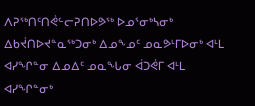ᐱᕈᖅᑎᑦᑎᕚᓪᓕᕈᑎᐅᕗᖅ ᐅᓄᕐᓂᒃᓴᓂᒃ ᐃᑲᔫᑎᐅᔪᓐᓇᖅᑐᓂᒃ ᐃᓄᖕᓄᑦ ᓄᓇᕗᒻᒥᐅᓂᒃ ᐊᒻᒪ ᐊᓯᖏᓐᓂ ᐃᓄᐃᑦ ᓄᓇᖓᓂ ᐋᑐᕚᒥ ᐊᒻᒪ ᐊᓯᖏᓐᓂᒃ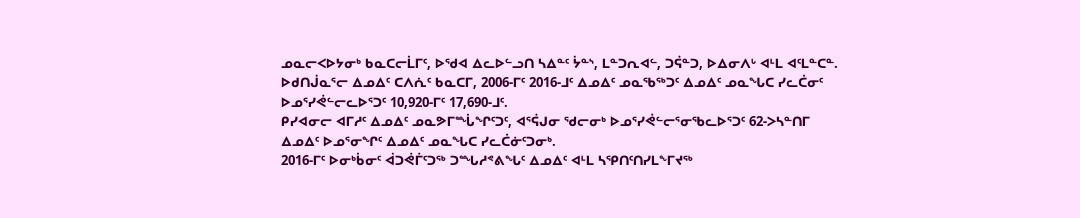ᓄᓇᓕᐸᐅᔭᓂᒃ ᑲᓇᑕᓕᒫᒥᑦ, ᐅᖁᐊ ᐃᓚᐅᓪᓗᑎ ᓴᐃᓐᑦ ᔮᓐᔅ, ᒪᓐᑐᕆᐊᓪ, ᑐᕌᓐᑐ, ᐅᐃᓂᐱᒡ ᐊᒻᒪ ᐊᑦᒪᓐᑕᓐ.
ᐅᑯᑎᒎᓇᕐᓕ ᐃᓄᐃᑦ ᑕᐱᕇᑦ ᑲᓇᑕᒥ, 2006-ᒥᑦ 2016-ᒧᑦ ᐃᓄᐃᑦ ᓄᓇᖃᖅᑐᑦ ᐃᓄᐃᑦ ᓄᓇᖓᑕ ᓯᓚᑖᓂᑦ ᐅᓄᕐᓯᕚᓪᓕᓚᐅᕐᑐᑦ 10,920-ᒥᑦ 17,690-ᒧᑦ.
ᑭᓯᐊᓂᓕ ᐊᒥᓱᑦ ᐃᓄᐃᑦ ᓄᓇᕗᒥᙶᖏᑦᑐᑦ, ᐊᕐᕌᒍᓂ ᖁᓕᓂᒃ ᐅᓄᕐᓯᕚᓪᓕᕐᓂᖃᓚᐅᕐᑐᑦ 62-ᐳᓴᓐᑎᒥ ᐃᓄᐃᑦ ᐅᓄᕐᓂᖏᑦ ᐃᓄᐃᑦ ᓄᓇᖓᑕ ᓯᓚᑖᓃᑦᑐᓂᒃ.
2016-ᒥᑦ ᐅᓂᒃᑳᓂᑦ ᐋᑐᕚᒦᑦᑐᖅ ᑐᙵᓱᕝᕕᖓᑦ ᐃᓄᐃᑦ ᐊᒻᒪ ᓴᕿᑎᑦᑎᓯᒪᖕᒥᔪᖅ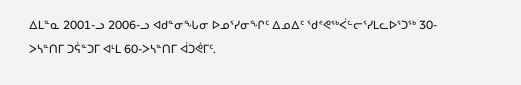ᐃᒪᓐᓇ 2001-ᓗ 2006-ᓗ ᐊᑯᓐᓂᖓᓂ ᐅᓄᕐᓯᓂᖏᑦ ᐃᓄᐃᑦ ᖁᕝᕙᖅᐹᓪᓕᕐᓯᒪᓚᐅᕐᑐᖅ 30-ᐳᓴᓐᑎᒥ ᑐᕌᓐᑐᒥ ᐊᒻᒪ 60-ᐳᓴᓐᑎᒥ ᐋᑐᕚᒥᑦ.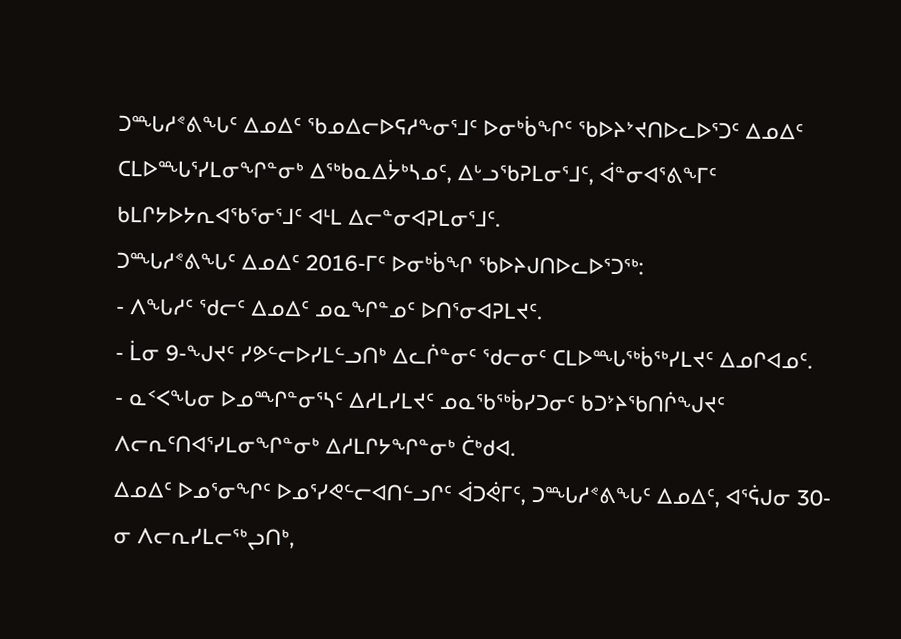ᑐᙵᓱᕝᕕᖓᑦ ᐃᓄᐃᑦ ᖃᓄᐃᓕᐅᕋᓱᖕᓂᕐᒧᑦ ᐅᓂᒃᑳᖏᑦ ᖃᐅᔨᔾᔪᑎᐅᓚᐅᕐᑐᑦ ᐃᓄᐃᑦ ᑕᒪᐅᙵᕐᓯᒪᓂᖏᓐᓂᒃ ᐃᖅᑲᓇᐃᔮᒃᓴᓄᑦ, ᐃᒡᓗᖃᕈᒪᓂᕐᒧᑦ, ᐋᓐᓂᐊᕐᕕᖕᒥᑦ ᑲᒪᒋᔭᐅᔭᕆᐊᖃᕐᓂᕐᒧᑦ ᐊᒻᒪ ᐃᓕᓐᓂᐊᕈᒪᓂᕐᒧᑦ.
ᑐᙵᓱᕝᕕᖓᑦ ᐃᓄᐃᑦ 2016-ᒥᑦ ᐅᓂᒃᑳᖏ ᖃᐅᔨᒍᑎᐅᓚᐅᕐᑐᖅ:
- ᐱᖓᓱᑦ ᖁᓕᑦ ᐃᓄᐃᑦ ᓄᓇᖏᓐᓄᑦ ᐅᑎᕐᓂᐊᕈᒪᔪᑦ.
- ᒫᓂ 9-ᖑᔪᑦ ᓯᕗᓪᓕᐅᓯᒪᓪᓗᑎᒃ ᐃᓚᒌᓐᓂᑦ ᖁᓕᓂᑦ ᑕᒪᐅᙵᖅᑳᖅᓯᒪᔪᑦ ᐃᓄᒋᐊᓄᑦ.
- ᓇᑉᐸᖓᓂ ᐅᓄᙱᓐᓂᕐᓴᑦ ᐃᓱᒪᓯᒪᔪᑦ ᓄᓇᖃᖅᑳᓯᑐᓂᑦ ᑲᑐᔾᔨᖃᑎᒌᖑᔪᑦ ᐱᓕᕆᑦᑎᐊᕐᓯᒪᓂᖏᓐᓂᒃ ᐃᓱᒪᒋᔭᖏᓐᓂᒃ ᑖᒃᑯᐊ.
ᐃᓄᐃᑦ ᐅᓄᕐᓂᖏᑦ ᐅᓄᕐᓯᕙᓪᓕᐊᑎᓪᓗᒋᑦ ᐋᑐᕚᒥᑦ, ᑐᙵᓱᕝᕕᖓᑦ ᐃᓄᐃᑦ, ᐊᕐᕌᒍᓂ 30-ᓂ ᐱᓕᕆᓯᒪᓕᖅᖢᑎᒃ,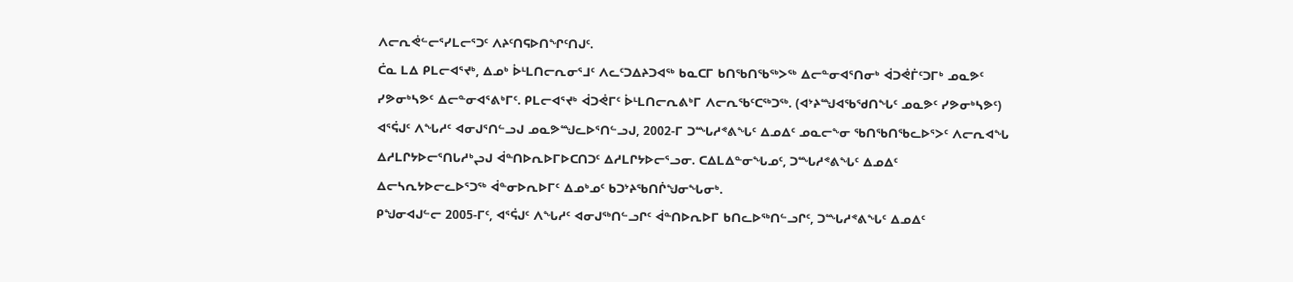ᐱᓕᕆᕚᓪᓕᕐᓯᒪᓕᕐᑐᑦ ᐱᔨᑦᑎᕋᐅᑎᖏᑦᑎᒍᑦ.
ᑖᓇ ᒪᐃ ᑭᒪᓕᐊᕐᔪᒃ, ᐃᓄᒃ ᐆᒻᒪᑎᓕᕆᓂᕐᒧᑦ ᐱᓚᑦᑐᐃᔨᑐᐊᖅ ᑲᓇᑕᒥ ᑲᑎᖃᑎᖃᖅᐳᖅ ᐃᓕᓐᓂᐊᕐᑎᓂᒃ ᐋᑐᕚᒦᑦᑐᒥᒃ ᓄᓇᕗᑦ ᓯᕗᓂᒃᓴᕗᑦ ᐃᓕᓐᓂᐊᕐᕕᒃᒥᑦ. ᑭᒪᓕᐊᕐᔪᒃ ᐋᑐᕚᒥᑦ ᐆᒻᒪᑎᓕᕆᕕᒃᒥ ᐱᓕᕆᖃᑦᑕᖅᑐᖅ. (ᐊᔾᔨᙳᐊᖃᖁᑎᖓᑦ ᓄᓇᕗᑦ ᓯᕗᓂᒃᓴᕗᑦ)
ᐊᕐᕌᒍᑦ ᐱᖓᓱᑦ ᐊᓂᒍᕐᑎᓪᓗᒍ ᓄᓇᕗᙳᓚᐅᕐᑎᓪᓗᒍ, 2002-ᒥ ᑐᙵᓱᕝᕕᖓᑦ ᐃᓄᐃᑦ ᓄᓇᓕᖕᓂ ᖃᑎᖃᑎᖃᓚᐅᕐᐳᑦ ᐱᓕᕆᐊᖓ ᐃᓱᒪᒋᔭᐅᓕᕐᑎᒐᓱᒃᖢᒍ ᐋᓐᑎᐅᕆᐅᒥᐅᑕᑎᑐᑦ ᐃᓱᒪᒋᔭᐅᓕᕐᓗᓂ. ᑕᐃᒪᐃᓐᓂᖓᓄᑦ, ᑐᙵᓱᕝᕕᖓᑦ ᐃᓄᐃᑦ ᐃᓕᓴᕆᔭᐅᓕᓚᐅᕐᑐᖅ ᐋᓐᓂᐅᕆᐅᒥᑦ ᐃᓄᒃᓄᑦ ᑲᑐᔾᔨᖃᑎᒌᖑᓂᖓᓂᒃ.
ᑭᖑᓂᐊᒍᓪᓕ 2005-ᒥᑦ, ᐊᕐᕌᒍᑦ ᐱᖓᓱᑦ ᐊᓂᒍᖅᑎᓪᓗᒋᑦ ᐋᓐᑎᐅᕆᐅᒥ ᑲᑎᓚᐅᖅᑎᓪᓗᒋᑦ, ᑐᙵᓱᕝᕕᖓᑦ ᐃᓄᐃᑦ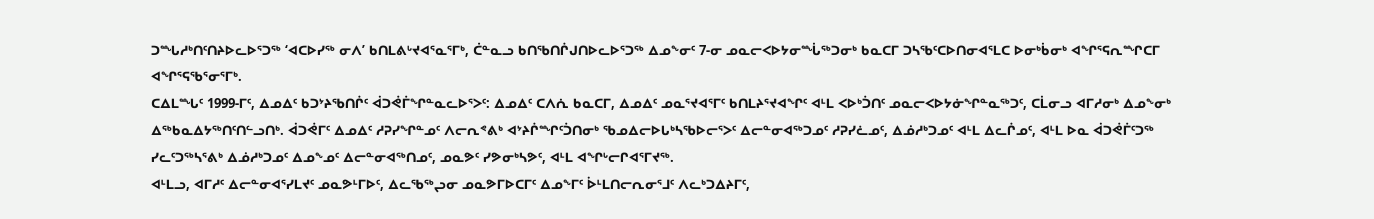ᑐᙵᓱᒃᑎᑦᑎᔨᐅᓚᐅᕐᑐᖅ ‘ᐊᑕᐅᓯᖅ ᓂᐱ’ ᑲᑎᒪᕕᒡᔪᐊᕐᓇᕐᒥᒃ, ᑖᓐᓇᓗ ᑲᑎᖃᑎᒌᒍᑎᐅᓚᐅᕐᑐᖅ ᐃᓄᖕᓂᑦ 7-ᓂ ᓄᓇᓕᐸᐅᔭᓂᙶᖅᑐᓂᒃ ᑲᓇᑕᒥ ᑐᓴᖃᑦᑕᐅᑎᓂᐊᕐᒪᑕ ᐅᓂᒃᑳᓂᒃ ᐊᖏᕐᕋᕆᙱᑕᒥ ᐊᖏᕐᕋᖃᕐᓂᕐᒥᒃ.
ᑕᐃᒪᙵᑦ 1999-ᒥᑦ, ᐃᓄᐃᑦ ᑲᑐᔾᔨᖃᑎᒌᑦ ᐋᑐᕚᒦᖏᓐᓇᓚᐅᕐᐳᑦ: ᐃᓄᐃᑦ ᑕᐱᕇ ᑲᓇᑕᒥ, ᐃᓄᐃᑦ ᓄᓇᕐᔪᐊᕐᒥᑦ ᑲᑎᒪᔨᕐᔪᐊᖏᑦ ᐊᒻᒪ ᐸᐅᒃᑑᑎᑦ ᓄᓇᓕᐸᐅᔭᓃᖏᓐᓇᖅᑐᑦ, ᑕᒫᓂᓗ ᐊᒥᓱᓂᒃ ᐃᓄᖕᓂᒃ ᐃᖅᑲᓇᐃᔭᖅᑎᑦᑎᓪᓗᑎᒃ. ᐋᑐᕚᒥᑦ ᐃᓄᐃᑦ ᓱᕈᓯᖏᓐᓄᑦ ᐱᓕᕆᕝᕕᒃ ᐊᔾᔨᒌᙱᑦᑑᑎᓂᒃ ᖃᓄᐃᓕᐅᒐᒃᓴᖃᐅᓕᕐᐳᑦ ᐃᓕᓐᓂᐊᖅᑐᓄᑦ ᓱᕈᓯᓛᓄᑦ, ᐃᓅᓱᒃᑐᓄᑦ ᐊᒻᒪ ᐃᓚᒌᓄᑦ, ᐊᒻᒪ ᐅᓇ ᐋᑐᕚᒦᑦᑐᖅ ᓯᓚᑦᑐᖅᓴᕐᕕᒃ ᐃᓅᓱᒃᑐᓄᑦ ᐃᓄᖕᓄᑦ ᐃᓕᓐᓂᐊᖅᑎᓄᑦ, ᓄᓇᕗᑦ ᓯᕗᓂᒃᓴᕗᑦ, ᐊᒻᒪ ᐊᖏᒡᓕᒋᐊᕐᒥᔪᖅ.
ᐊᒻᒪᓗ, ᐊᒥᓱᑦ ᐃᓕᓐᓂᐊᕐᓯᒪᔪᑦ ᓄᓇᕗᒻᒥᐅᑦ, ᐃᓚᖃᖅᖢᓂ ᓄᓇᕗᒥᐅᑕᒥᑦ ᐃᓄᖕᒥᑦ ᐆᒻᒪᑎᓕᕆᓂᕐᒧᑦ ᐱᓚᒃᑐᐃᔨᒥᑦ,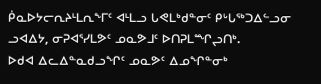ᑮᓇᐅᔭᓕᕆᔨᒻᒪᕆᖕᒥᑦ ᐊᒻᒪᓗ ᒐᕙᒪᒃᑯᓐᓂᑦ ᑭᒡᒐᖅᑐᐃᓪᓗᓂ ᓗᐊᐃᔭ, ᓂᕈᐊᕐᓯᒪᕗᑦ ᓄᓇᕗᒧᑦ ᐅᑎᕈᒪᙱᖢᑎᒃ.
ᐅᑯᐊ ᐃᓚᐃᓐᓇᑯᓗᖏᑦ ᓄᓇᕗᑦ ᐃᓄᖏᓐᓂᒃ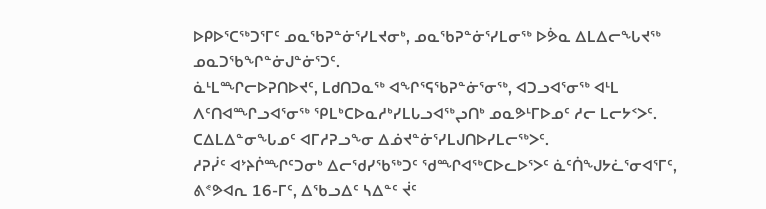ᐅᑭᐅᕐᑕᖅᑐᕐᒥᑦ ᓄᓇᖃᕈᓐᓃᕐᓯᒪᔪᓂᒃ, ᓄᓇᖃᕈᓐᓃᕐᓯᒪᓂᖅ ᐅᕘᓇ ᐃᒪᐃᓕᖓᔪᖅ ᓄᓇᑐᖃᖏᓐᓃᒍᓐᓃᕐᑐᑦ.
ᓈᒻᒪᙱᓕᐅᕈᑎᐅᔪᑦ, ᒪᑯᑎᑐᓇᖅ ᐊᖏᕐᕋᖃᕈᓐᓃᕐᓂᖅ, ᐊᑐᓗᐊᕐᓂᖅ ᐊᒻᒪ ᐱᑦᑎᐊᙱᓗᐊᕐᓂᖅ ᕿᒪᒃᑕᐅᓇᓱᒃᓯᒪᒐᓗᐊᖅᖢᑎᒃ ᓄᓇᕗᒻᒥᐅᓄᑦ ᓱᓕ ᒪᓕᔭᑉᐳᑦ. ᑕᐃᒪᐃᓐᓂᖓᓄᑦ ᐊᒥᓱᕈᓗᖕᓂ ᐃᓅᔪᓐᓃᕐᓯᒪᒍᑎᐅᓯᒪᓕᖅᐳᑦ.
ᓱᕈᓰᑦ ᐊᔾᔨᒌᙱᑦᑐᓂᒃ ᐃᓕᖁᓯᖃᖅᑐᑦ ᖁᙱᐊᖅᑕᐅᓚᐅᕐᐳᑦ ᓈᑦᑏᖑᔭᓛᕐᓂᐊᕐᒥᑦ, ᕕᕝᕗᐊᕆ 16-ᒥᑦ, ᐃᖃᓗᐃᑦ ᓴᐃᓐᑦ ᔫᑦ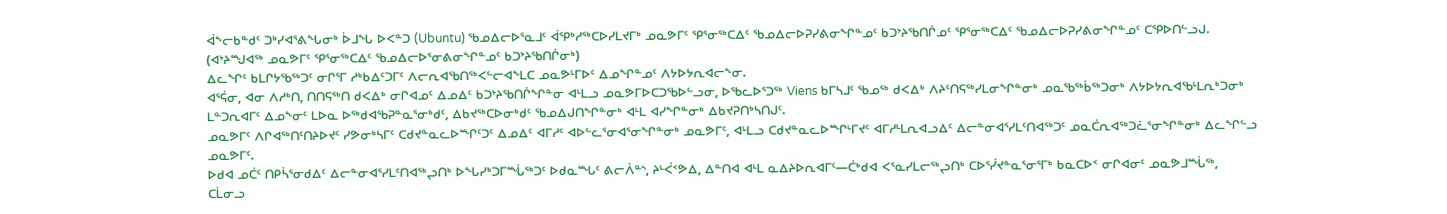ᐋᖕᓕᑲᓐᑯᑦ ᑐᒃᓯᐊᕐᕕᖓᓂᒃ ᐆᒧᖓ ᐅᐸᓐᑐ (Ubuntu) ᖃᓄᐃᓕᐅᕐᓇᒧᑦ ᐋᕿᒃᓱᖅᑕᐅᓯᒪᔪᒥᒃ ᓄᓇᕗᒥᑦ ᕿᕐᓂᖅᑕᐃᑦ ᖃᓄᐃᓕᐅᕈᓯᕕᓂᖏᓐᓄᑦ ᑲᑐᔾᔨᖃᑎᒌᓄᑦ ᕿᕐᓂᖅᑕᐃᑦ ᖃᓄᐃᓕᐅᕈᓯᕕᓂᖏᓐᓄᑦ ᑕᕿᐅᑎᓪᓗᒍ. (ᐊᔾᔨᙳᐊᖅ ᓄᓇᕗᒥᑦ ᕿᕐᓂᖅᑕᐃᑦ ᖃᓄᐃᓕᐅᕐᓂᕕᓂᖏᓐᓄᑦ ᑲᑐᔾᔨᖃᑎᒌᓂᒃ)
ᐃᓚᖏᑦ ᑲᒪᒋᔭᖃᖅᑐᑦ ᓂᒋᕐᒥ ᓱᒃᑲᐃᑦᑐᒥᑦ ᐱᓕᕆᐊᖃᑎᖅᐸᓪᓕᐊᖕᒪᑕ ᓄᓇᕗᒻᒥᐅᑦ ᐃᓄᖏᓐᓄᑦ ᐱᔭᐅᔭᕆᐊᓕᖕᓂ.
ᐊᕐᕌᓂ, ᐊᓂ ᐱᓱᒃᑎ, ᑎᑎᕋᖅᑎ ᑯᐸᐃᒃ ᓂᒋᐊᓄᑦ ᐃᓄᐃᑦ ᑲᑐᔾᔨᖃᑎᒌᖏᓐᓂ ᐊᒻᒪᓗ ᓄᓇᕗᒥᐅᑕᑐᖃᐅᓪᓗᓂ, ᐅᖃᓚᐅᕐᑐᖅ Viens ᑲᒥᓴᒧᑦ ᖃᓄᖅ ᑯᐸᐃᒃ ᐱᔨᑦᑎᕋᖅᓯᒪᓂᖏᓐᓂᒃ ᓄᓇᖃᖅᑳᖅᑐᓂᒃ ᐱᔭᐅᔭᕆᐊᖃᒻᒪᕆᒃᑐᓂᒃ ᒪᓐᑐᕆᐊᒥᑦ ᐃᓄᖕᓂᑦ ᒪᐅᓇ ᐅᖅᑯᐊᖃᕈᓐᓇᕐᓂᒃᑯᑦ, ᐃᑲᔪᖅᑕᐅᓂᒃᑯᑦ ᖃᓄᐃᒍᑎᖏᓐᓂᒃ ᐊᒻᒪ ᐊᓯᖏᓐᓂᒃ ᐃᑲᔪᕈᑎᒃᓴᑎᒍᑦ.
ᓄᓇᕗᒥᑦ ᐱᒋᐊᖅᑎᑦᑎᔨᐅᔪᑦ ᓯᕗᓂᒃᓴᒥᑦ ᑕᑯᔪᓐᓇᓚᐅᙱᑦᑐᑦ ᐃᓄᐃᑦ ᐊᒥᓱᑦ ᐊᐅᓪᓚᕐᓂᐊᕐᓂᖏᓐᓂᒃ ᓄᓇᕗᒥᑦ, ᐊᒻᒪᓗ ᑕᑯᔪᓐᓇᓚᐅᙱᒻᒥᔪᑦ ᐊᒥᓱᒻᒪᕆᐊᓗᐃᑦ ᐃᓕᓐᓂᐊᕐᓯᒪᑦᑎᐊᖅᑐᑦ ᓄᓇᑖᕆᐊᖅᑐᓛᕐᓂᖏᓐᓂᒃ ᐃᓚᖏᓪᓗ ᓄᓇᕗᒥᑦ.
ᐅᑯᐊ ᓄᑖᑦ ᑎᑭᓵᕐᓂᑯᐃᑦ ᐃᓕᓐᓂᐊᕐᓯᒪᑦᑎᐊᖅᖢᑎᒃ ᐅᖓᓯᒃᑐᒥᙶᖅᑐᑦ ᐅᑯᓇᙵᑦ ᕕᓕᐲᓐᔅ, ᔨᒻᐹᑉᕗᐃ, ᐃᓐᑎᐊ ᐊᒻᒪ ᓇᐃᔨᐅᕆᐊᒥᑦ—ᑖᒃᑯᐊ ᐸᕐᓇᓯᒪᓕᖅᖢᑎᒃ ᑕᐅᕐᓰᔪᓐᓇᕐᓂᕐᒥᒃ ᑲᓇᑕᐅᑉ ᓂᒋᐊᓂᑦ ᓄᓇᕗᒧᙶᖅ, ᑕᒫᓂᓗ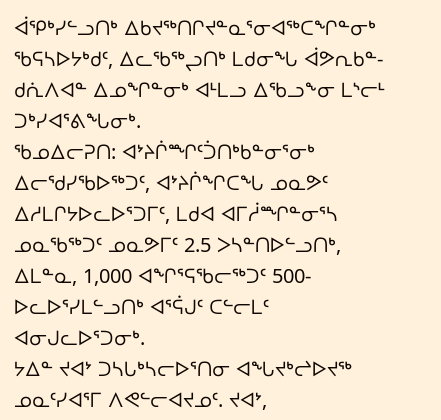ᐋᕿᒃᓯᓪᓗᑎᒃ ᐃᑲᔪᖅᑎᒋᔪᓐᓇᕐᓂᐊᖅᑕᖏᓐᓂᒃ ᖃᕋᓴᐅᔭᒃᑯᑦ, ᐃᓚᖃᖅᖢᑎᒃ ᒪᑯᓂᖓ ᐋᕗᕆᑲᓐ-ᑯᕇᐱᐊᓐ ᐃᓄᖏᓐᓂᒃ ᐊᒻᒪᓗ ᐃᖃᓗᖕᓂ ᒪᔅᓕᒻ ᑐᒃᓯᐊᕐᕕᖓᓂᒃ.
ᖃᓄᐃᓕᕈᑎ: ᐊᔾᔨᒌᙱᑦᑑᑎᒃᑲᓐᓂᕐᓂᒃ ᐃᓕᖁᓯᖃᐅᖅᑐᑦ, ᐊᔾᔨᒌᖏᑕᖓ ᓄᓇᕗᑦ ᐃᓱᒪᒋᔭᐅᓚᐅᕐᑐᒥᑦ, ᒪᑯᐊ ᐊᒥᓲᙱᓐᓂᕐᓴ ᓄᓇᖃᖅᑐᑦ ᓄᓇᕗᒥᑦ 2.5 ᐳᓴᓐᑎᐅᓪᓗᑎᒃ, ᐃᒪᓐᓇ, 1,000 ᐊᖏᕐᕋᖃᓕᖅᑐᑦ 500-ᐅᓚᐅᕐᓯᒪᓪᓗᑎᒃ ᐊᕐᕌᒍᑦ ᑕᓪᓕᒪᑦ ᐊᓂᒍᓚᐅᕐᑐᓂᒃ.
ᔭᐃᓐ ᔪᐊᔾ ᑐᓴᒐᒃᓴᓕᐅᕐᑎᓂ ᐊᖓᔪᒃᖠᐅᔪᖅ ᓄᓇᑦᓯᐊᕐᒥ ᐱᕙᓪᓕᐊᔪᓄᑦ. ᔪᐊᔾ,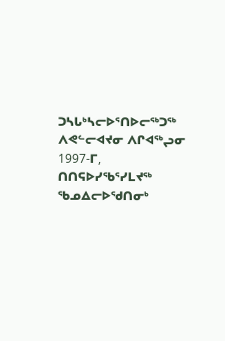ᑐᓴᒐᒃᓴᓕᐅᕐᑎᐅᓕᖅᑐᖅ ᐱᕙᓪᓕᐊᔪᓂ ᐱᒋᐊᖅᖢᓂ 1997-ᒥ, ᑎᑎᕋᐅᓯᖃᕐᓯᒪᔪᖅ ᖃᓄᐃᓕᐅᖁᑎᓂᒃ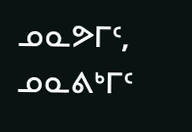ᓄᓇᕗᒥᑦ, ᓄᓇᕕᒃᒥᑦ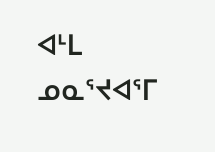ᐊᒻᒪ ᓄᓇᕐᔪᐊᕐᒥ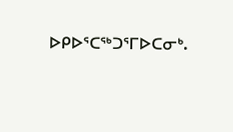ᐅᑭᐅᕐᑕᖅᑐᕐᒥᐅᑕᓂᒃ.